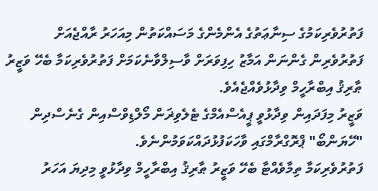ފަތުރުވެރިކަމުގެ ސިނާޢަތުގެ އެންމެންގެ މަސައްކަތުން މިއަހަރު ރާއްޖެއަށް ފަތުރުވެރިން ގެންނަން އަމާޒު ހިފިވަރަށް ވާސިލްވާނެކަމަށް ފަތުރުވެރިކަމާ ބެހޭ ވަޒީރު ޠާރިޤު އިބްރާހީމް ވިދާޅުވެއްޖެއެވެ.
ވަޒީރު މިފަދައިން ވިދާޅުވީ ޕީއެސްއެމްގެ ޓެލެވިޜަން މޯލްޑިވްސްއިން ގެނެސްދިން "ހޭޔަންބޯ" ޕްރޮގްރާމްގައި ވާހަކަފުޅުދައްކަވަމުންނެވެ.
ފަތުރުވެރިކަމާ ތިމާވެއްޓާ ބެހޭ ވަޒީރު ޠާރިޤު އިބްރާހީމް ވިދާޅުވީ މިދިޔަ އަހަރު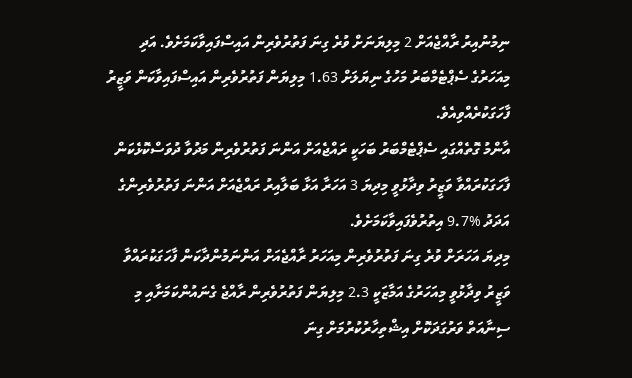ނިމުނުއިރު ރާއްޖެއަށް 2 މިލިޔަނަށް ވުރެ ގިނަ ފަތުރުވެރިން އައިސްފައިވާކަމަށެވެ. އަދި މިއަހަރުގެ ސެޕްޓެމްބަރު މަހުގެ ނިޔަލަށް 1.63 މިލިޔަން ފަތުރުވެރިން އައިސްފައިވާކަން ވަޒީރު ފާހަގަކުރެއްވިއެވެ.
އާންމު ގޮތެއްގައި ސެޕްޓެމްބަރު ބަހަކީ ރައްޖެއަށް އަންނަ ފަތުރުވެރިން މަދުވާ ދުވަސްކޮޅެކަން ފާހަގަކުރައްވާ ވަޒީރު ވިދާޅުވީ މިދިޔަ 3 އަހަރާ އަޅާ ބަލާއިރު ރައްޖެއަށް އަންނަ ފަތުރުވެރިންގެ އަދަދު %9.7 އިތުރުވެފައިވާކަމަށެވެ.
މިދިޔަ އަހަރަށް ވުރެ ގިނަ ފަތުރުވެރިން މިއަހަރު ރާއްޖެއަށް އަންނަމުންދާކަން ފާހަގަކުރައްވާ ވަޒީރު ވިދާޅުވީ މިއަހަރުގެ އަމާޒަކީ 2.3 މިލިޔަން ފަތުރުވެރިން ރާއްޖެ ގެނައުންކަމަށާއި މި ސިނާއަތް ވަރުގަދަކޮށް އިޝްތިހާރުކުރުމަށް ގިނަ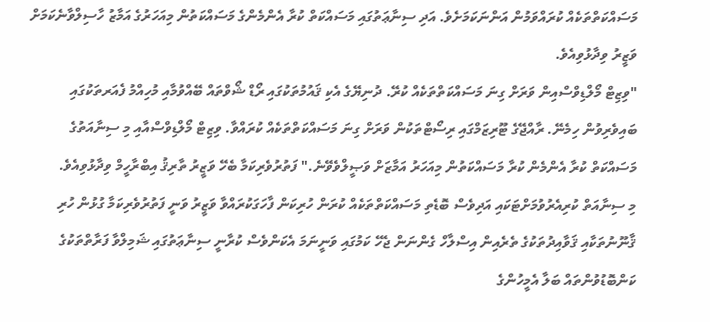މަސައްކަތްތަކެއް ކުރައްވަމުން އަންނަކަމަށެވެ. އަދި ސިނާޢަތުގައި މަސައްކަތް ކުރާ އެންމެންގެ މަސައްކަތުން މިއަހަރުގެ އަމާޒު ހާސިލްވާނެކަމަށް ވަޒީރު ވިދާޅުވިއެވެ.
"ވިޒިޓް މޯލްޑިވްސްއިން ވަރަށް ގިނަ މަސައްކަތްތަކެއް ކުރޭ. ދުނިޔޭގެ އެކި ޤައުމުތަކުގައި ރޯޑް ޝޯވްތައް ބޭއްވުމާއި މުހިއްމު ފެއަރތަކުގައި ބައިވެރިވުން ހިމެނޭ. ރާއްޖޭގެ ޓޫރިޒަމްގައި ރިސޯޓްތަކުން ވަރަށް ގިނަ މަސައްކަތްތަކެއް ކުރައްވާ. ވިޒިޓް މޯލްޑިވްސްއާއި މި ސިނާއަތުގެ މަސައްކަތް ކުރާ އެންމެން ކުރާ މަސައްކަތުން މިއަހަރު އަމާޒަށް ވަޞީލްވެވޭނެ." ފަތުރުވެރިކަމާ ބެހޭ ވަޒީރު ތާރިޤު އިބްރާހީމް ވިދާޅުވިއެވެ.
މި ސިނާއަތް ކުރިއެރުވުމަށްޓަކައި އަދިވެސް ބޮޑެތި މަސައްކަތްތަކެއް ކުރަން ހުރިކަން ފާހަގަކުރައްވާ ވަޒީރު ވަނީ ފަތުރުވެރިކަމާ ގުޅުން ހުރި ޤާނޫނުތަކާއި ޤަވާއިދުތަކުގެ ތެރެއިން އިސްލާހް ގެންނަން ޖެހޭ ކަމުގައި ވަނީނަމަ އެކަންވެސް ކުރާނީ ސިނާޢަތުގައި ޝަމިލްވާ ފަރާތްތަކުގެ ކަންބޮޑުވުންތައް ބަލާ އެމީހުންގެ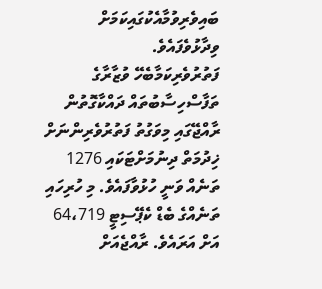ބައިވެރިވުމާއެކުގައިކަމަށް ވިދާޅުވެފައެވެ.
ފަތުރުވެރިކަމާބެހޭ ވުޒާރާގެ ތަފާސްހިސާބުތައް ދައްކާގޮތުން ރާއްޖޭގައި މިވަގުތު ފަތުރުވެރިންނަށް ޚިދުމަތް ދިނުމަށްޓަކައި 1276 ތަނެއް ވަނީ ހުޅުވާފައެވެ. މި ހުރިހައި ތަނެއްގެ ބެޑް ކެޕޭސިޓީ 64،719 އަށް އަރައެވެ. ރާއްޖެއަށް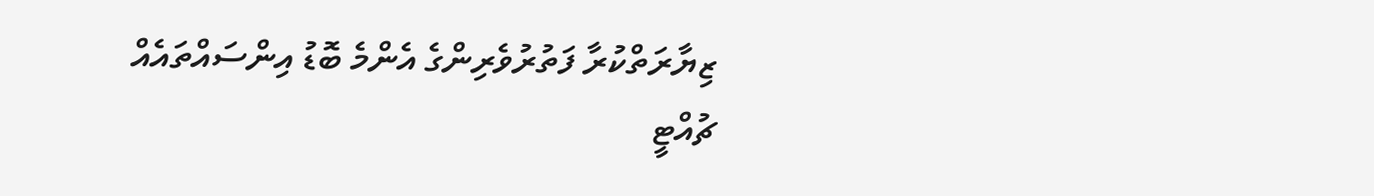ޒިޔާރަތްކުރާ ފަތުރުވެރިންގެ އެންމެ ބޮޑު އިންސައްތައެއް ޗުއްޓީ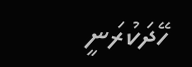ހޭދަކުރަނީ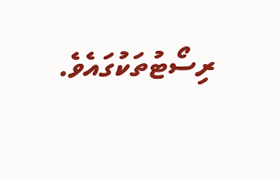ރިސޯޓުތަކުގައެވެ.